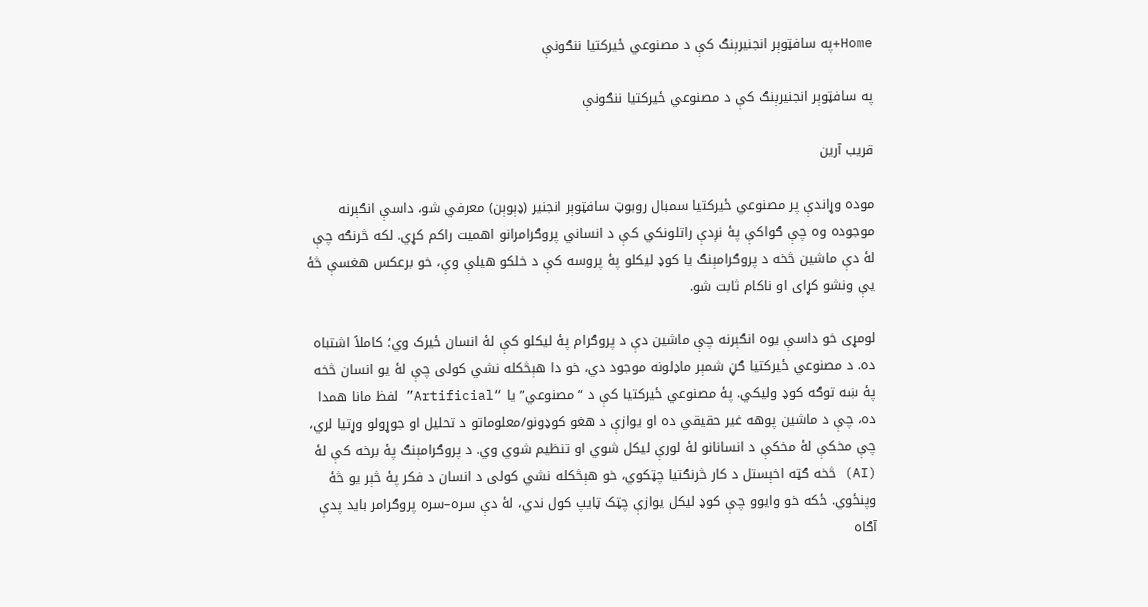Home+په سافټوېر انجنیرېنګ کې د مصنوعي ځیرکتیا ننګونې

په سافټوېر انجنیرېنګ کې د مصنوعي ځیرکتیا ننګونې

قریب آرین

موده وړاندې پر مصنوعي ځیرکتیا سمبال روبوټ سافټوېر انجنیر (ډېوېن) معرفي شو، داسې انګېرنه موجوده وه چې ګواکې پۀ نږدې راتلونکي کې د انساني پروګرامرانو اهمیت راکم کړي. لکه څرنګه چې لۀ دې ماشین څخه د پروګرامېنګ یا کوډ لیکلو پۀ پروسه کې د خلکو هیلې وې، خو برعکس هغسې څۀ یې ونشو کړای او ناکام ثابت شو.

لومړی خو داسې یوه انګېرنه چې ماشین دې د پروګرام پۀ لیکلو کې لۀ انسان ځیرک وي؛ کاملاً اشتباه ده. د مصنوعي ځیرکتیا ګڼ شمېر ماډلونه موجود دي، خو دا هېڅکله نشي کولی چې لۀ یو انسان څخه پۀ ښه توګه کوډ ولیکي. پۀ مصنوعي ځیرکتیا کې د “مصنوعي” یا “Artificial” لفظ مانا همدا ده، چې د ماشین پوهه غیر حقیقي ده او یوازې د هغو کوډونو/معلوماتو د تحلیل او جوړولو وړتیا لري، چې مخکې لۀ مخکې د انسانانو لۀ لورې لیکل شوي او تنظیم شوي وي. د پروګرامېنګ پۀ برخه کې لۀ (AI) څخه ګټه اخېستل د کار څرنګتیا چټکوي، خو هېڅکله نشي کولی د انسان د فکر پۀ څېر یو څۀ وپنځوي. ځکه خو وایوو چې کوډ لیکل یوازې چټک ټایپ کول ندي، لۀ دې سره–سره پروګرامر باید پدې آګاه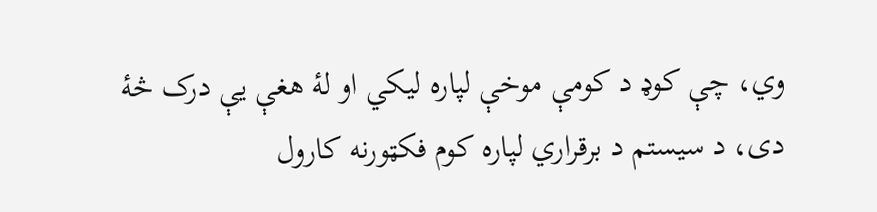وي، چې کوډ د کومې موخې لپاره لیکي او لۀ هغې یې درک څۀ دی، د سیستم د برقراري لپاره کوم فکټورنه کارول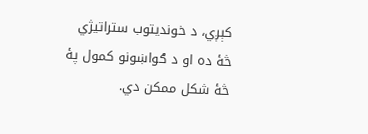کېږي، د خوندیتوب ستراتیژي څۀ ده او د ګواښونو کمول پۀ څۀ شکل ممکن دي.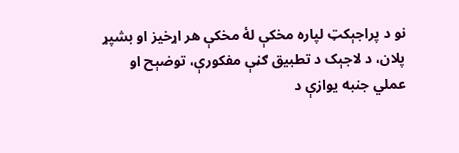نو د پراجېکټ لپاره مخکې لۀ مخکې هر اړخیز او بشپړ پلان، د لاجېک د تطبیق ګڼې مفکورې، توضېح او عملي جنبه یوازې د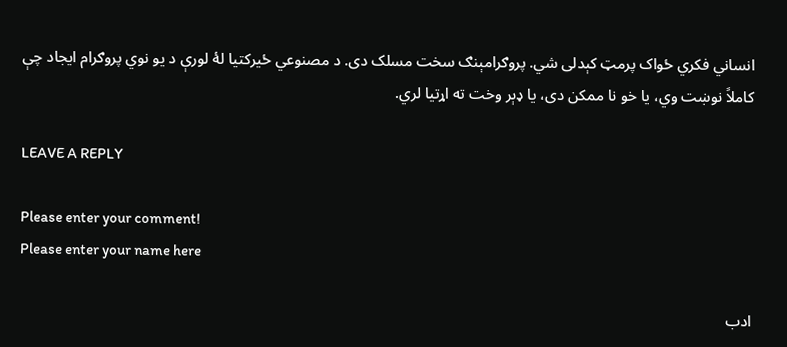انساني فکري ځواک پرمټ کېدلی شي. پروګرامېنګ سخت مسلک دی. د مصنوعي ځیرکتیا لۀ لورې د یو نوي پروګرام ایجاد چې کاملاً نوښت وي، یا خو نا ممکن دی، یا ډېر وخت ته اړتیا لري.

LEAVE A REPLY

Please enter your comment!
Please enter your name here

ادب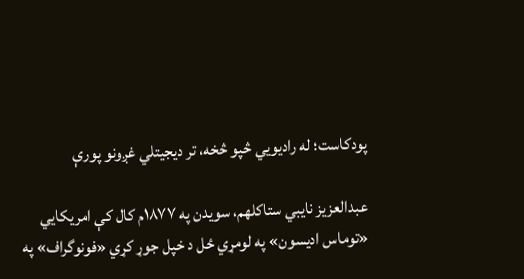پودکاست؛ له رادیويي څپو څخه، تر دیجیتلي غږونو پورې

عبدالعزیز نایبي ستاکلهم، سویدن په ۱۸۷۷م کال کې امریکایي «توماس ادیسون» په لومړي ځل د خپل جوړ کړي «فونوگراف» په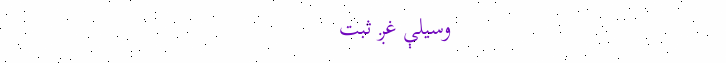وسیلې غږ ثبت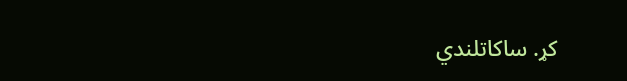کړ. ساکاتلندي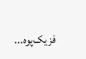فزیک‌پوه...